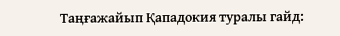Таңғажайып Қападокия туралы гайд: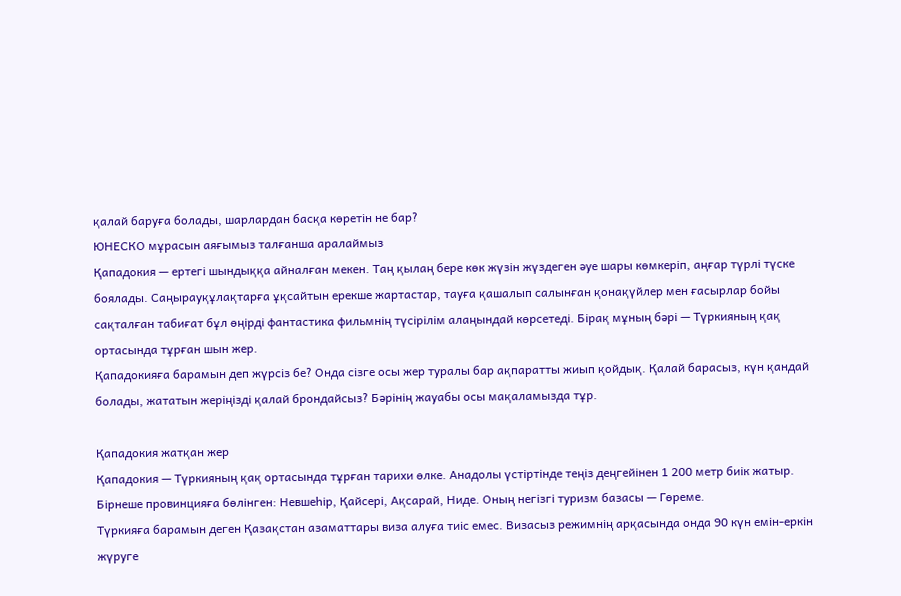қалай баруға болады, шарлардан басқа көретін не бар?
ЮНЕСКО мұрасын аяғымыз талғанша аралаймыз
Қападокия — ертегі шындыққа айналған мекен. Таң қылаң бере көк жүзін жүздеген әуе шары көмкеріп, аңғар түрлі түске боялады. Саңырауқұлақтарға ұқсайтын ерекше жартастар, тауға қашалып салынған қонақүйлер мен ғасырлар бойы сақталған табиғат бұл өңірді фантастика фильмнің түсірілім алаңындай көрсетеді. Бірақ мұның бәрі — Түркияның қақ ортасында тұрған шын жер.
Қападокияға барамын деп жүрсіз бе? Онда сізге осы жер туралы бар ақпаратты жиып қойдық. Қалай барасыз, күн қандай болады, жататын жеріңізді қалай брондайсыз? Бәрінің жауабы осы мақаламызда тұр.

Қападокия жатқан жер
Қападокия — Түркияның қақ ортасында тұрған тарихи өлке. Анадолы үстіртінде теңіз деңгейінен 1 200 метр биік жатыр. Бірнеше провинцияға бөлінген: Невшеһір, Қайсері, Ақсарай, Ниде. Оның негізгі туризм базасы — Гөреме.
Түркияға барамын деген Қазақстан азаматтары виза алуға тиіс емес. Визасыз режимнің арқасында онда 90 күн емін-еркін жүруге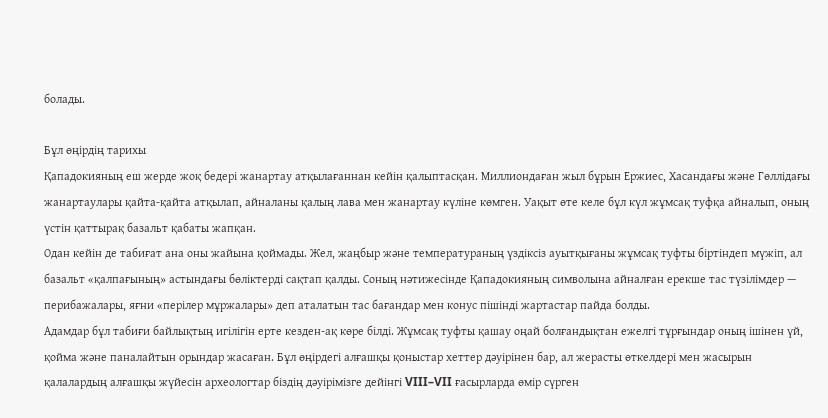болады.

Бұл өңірдің тарихы
Қападокияның еш жерде жоқ бедері жанартау атқылағаннан кейін қалыптасқан. Миллиондаған жыл бұрын Ержиес, Хасандағы және Гөллідағы жанартаулары қайта-қайта атқылап, айналаны қалың лава мен жанартау күліне көмген. Уақыт өте келе бұл күл жұмсақ туфқа айналып, оның үстін қаттырақ базальт қабаты жапқан.
Одан кейін де табиғат ана оны жайына қоймады. Жел, жаңбыр және температураның үздіксіз ауытқығаны жұмсақ туфты біртіндеп мүжіп, ал базальт «қалпағының» астындағы бөліктерді сақтап қалды. Соның нәтижесінде Қападокияның символына айналған ерекше тас түзілімдер — перибажалары, яғни «перілер мұржалары» деп аталатын тас бағандар мен конус пішінді жартастар пайда болды.
Адамдар бұл табиғи байлықтың игілігін ерте кезден-ақ көре білді. Жұмсақ туфты қашау оңай болғандықтан ежелгі тұрғындар оның ішінен үй, қойма және паналайтын орындар жасаған. Бұл өңірдегі алғашқы қоныстар хеттер дәуірінен бар, ал жерасты өткелдері мен жасырын қалалардың алғашқы жүйесін археологтар біздің дәуірімізге дейінгі VIII–VII ғасырларда өмір сүрген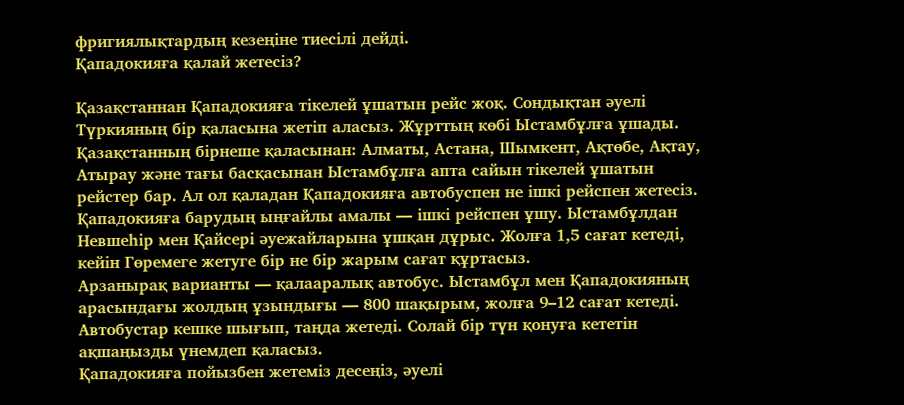фригиялықтардың кезеңіне тиесілі дейді.
Қападокияға қалай жетесіз?

Қазақстаннан Қападокияға тікелей ұшатын рейс жоқ. Сондықтан әуелі Түркияның бір қаласына жетіп аласыз. Жұрттың көбі Ыстамбұлға ұшады. Қазақстанның бірнеше қаласынан: Алматы, Астана, Шымкент, Ақтөбе, Ақтау, Атырау және тағы басқасынан Ыстамбұлға апта сайын тікелей ұшатын рейстер бар. Ал ол қаладан Қападокияға автобуспен не ішкі рейспен жетесіз.
Қападокияға барудың ыңғайлы амалы — ішкі рейспен ұшу. Ыстамбұлдан Невшеһір мен Қайсері әуежайларына ұшқан дұрыс. Жолға 1,5 сағат кетеді, кейін Гөремеге жетуге бір не бір жарым сағат құртасыз.
Арзанырақ варианты — қалааралық автобус. Ыстамбұл мен Қападокияның арасындағы жолдың ұзындығы — 800 шақырым, жолға 9–12 сағат кетеді. Автобустар кешке шығып, таңда жетеді. Солай бір түн қонуға кететін ақшаңызды үнемдеп қаласыз.
Қападокияға пойызбен жетеміз десеңіз, әуелі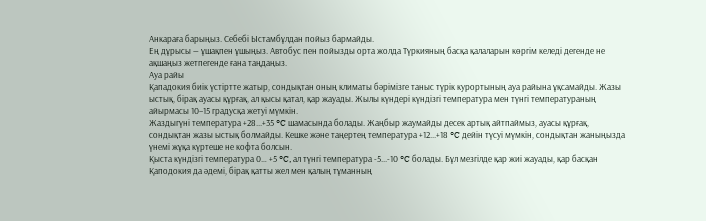Анкараға барыңыз. Себебі Ыстамбұлдан пойыз бармайды.
Ең дұрысы — ұшақпен ұшыңыз. Автобус пен пойызды орта жолда Түркияның басқа қалаларын көргім келеді дегенде не ақшаңыз жетпегенде ғана таңдаңыз.
Ауа райы
Қападокия биік үстіртте жатыр, сондықтан оның климаты бәрімізге таныс түрік курортының ауа райына ұқсамайды. Жазы ыстық, бірақ ауасы құрғақ, ал қысы қатал, қар жауады. Жылы күндері күндізгі температура мен түнгі температураның айырмасы 10–15 градусқа жетуі мүмкін.
Жаздыгүні температура +28...+35 °C шамасында болады. Жаңбыр жаумайды десек артық айтпаймыз, ауасы құрғақ, сондықтан жазы ыстық болмайды. Кешке және таңертең температура +12...+18 °C дейін түсуі мүмкін, сондықтан жаныңызда үнемі жұқа күртеше не кофта болсын.
Қыста күндізгі температура 0… +5 °C, ал түнгі температура -5...-10 °C болады. Бұл мезгілде қар жиі жауады, қар басқан Қаподокия да әдемі, бірақ қатты жел мен қалың тұманның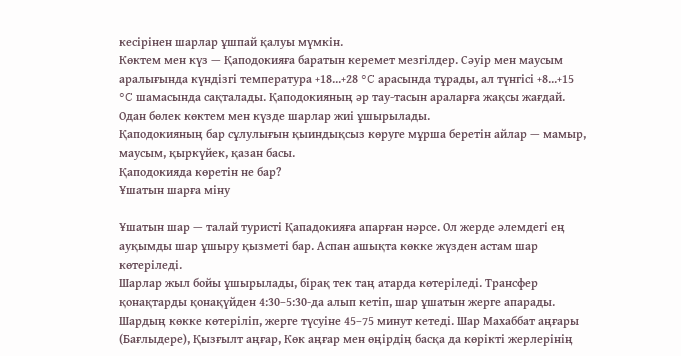кесірінен шарлар ұшпай қалуы мүмкін.
Көктем мен күз — Қаподокияға баратын керемет мезгілдер. Сәуір мен маусым аралығында күндізгі температура +18...+28 °C арасында тұрады, ал түнгісі +8...+15 °C шамасында сақталады. Қаподокияның әр тау-тасын араларға жақсы жағдай. Одан бөлек көктем мен күзде шарлар жиі ұшырылады.
Қаподокияның бар сұлулығын қыиндықсыз көруге мұрша беретін айлар — мамыр, маусым, қыркүйек, қазан басы.
Қаподокияда көретін не бар?
Ұшатын шарға міну

Ұшатын шар — талай туристі Қападокияға апарған нәрсе. Ол жерде әлемдегі ең ауқымды шар ұшыру қызметі бар. Аспан ашықта көкке жүзден астам шар көтеріледі.
Шарлар жыл бойы ұшырылады, бірақ тек таң атарда көтеріледі. Трансфер қонақтарды қонақүйден 4:30–5:30-да алып кетіп, шар ұшатын жерге апарады. Шардың көкке көтеріліп, жерге түсуіне 45–75 минут кетеді. Шар Махаббат аңғары (Бағлыдере), Қызғылт аңғар, Көк аңғар мен өңірдің басқа да көрікті жерлерінің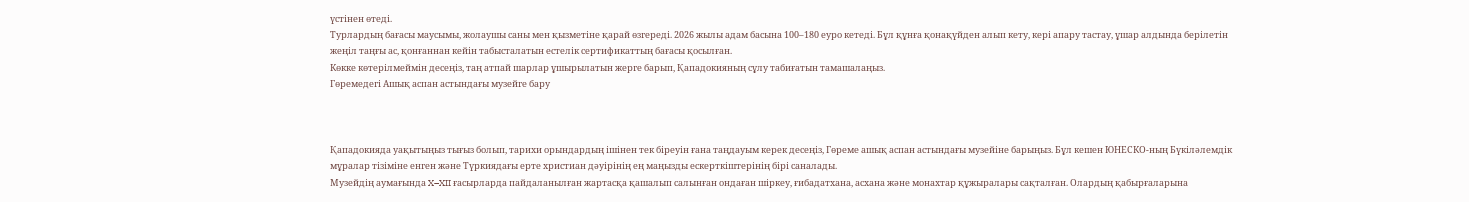үстінен өтеді.
Турлардың бағасы маусымы, жолаушы саны мен қызметіне қарай өзгереді. 2026 жылы адам басына 100–180 еуро кетеді. Бұл құнға қонақүйден алып кету, кері апару тастау, ұшар алдында берілетін жеңіл таңғы ас, қонғаннан кейін табысталатын естелік сертификаттың бағасы қосылған.
Көкке көтерілмеймін десеңіз, таң атпай шарлар ұшырылатын жерге барып, Қападокияның сұлу табиғатын тамашалаңыз.
Гөремедегі Ашық аспан астындағы музейге бару



Қападокияда уақытыңыз тығыз болып, тарихи орындардың ішінен тек біреуін ғана таңдауым керек десеңіз, Гөреме ашық аспан астындағы музейіне барыңыз. Бұл кешен ЮНЕСКО-ның Бүкіләлемдік мұралар тізіміне енген және Түркиядағы ерте христиан дәуірінің ең маңызды ескерткіштерінің бірі саналады.
Музейдің аумағында X–XII ғасырларда пайдаланылған жартасқа қашалып салынған ондаған шіркеу, ғибадатхана, асхана және монахтар құжыралары сақталған. Олардың қабырғаларына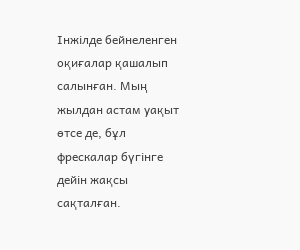Інжілде бейнеленген оқиғалар қашалып салынған. Мың жылдан астам уақыт өтсе де, бұл фрескалар бүгінге дейін жақсы сақталған.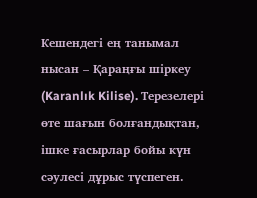Кешендегі ең танымал нысан – Қараңғы шіркеу (Karanlık Kilise). Терезелері өте шағын болғандықтан, ішке ғасырлар бойы күн сәулесі дұрыс түспеген.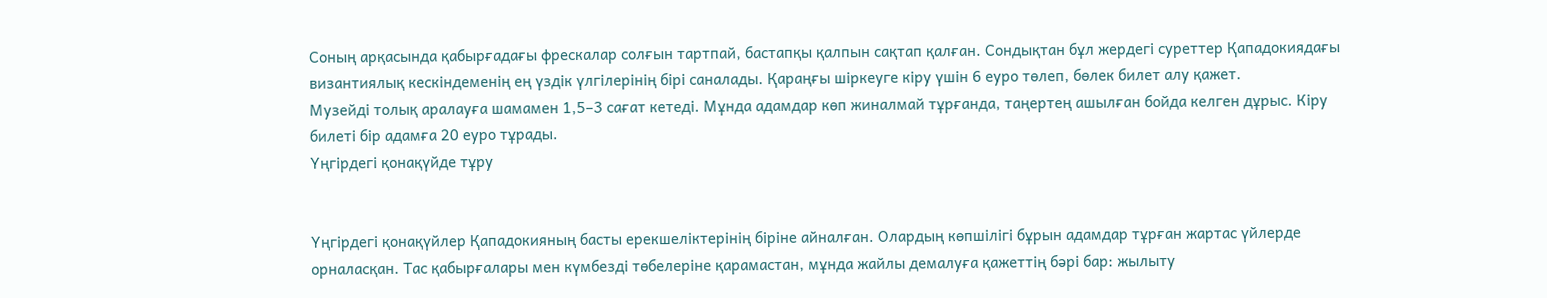Соның арқасында қабырғадағы фрескалар солғын тартпай, бастапқы қалпын сақтап қалған. Сондықтан бұл жердегі суреттер Қападокиядағы византиялық кескіндеменің ең үздік үлгілерінің бірі саналады. Қараңғы шіркеуге кіру үшін 6 еуро төлеп, бөлек билет алу қажет.
Музейді толық аралауға шамамен 1,5–3 сағат кетеді. Мұнда адамдар көп жиналмай тұрғанда, таңертең ашылған бойда келген дұрыс. Кіру билеті бір адамға 20 еуро тұрады.
Үңгірдегі қонақүйде тұру


Үңгірдегі қонақүйлер Қападокияның басты ерекшеліктерінің біріне айналған. Олардың көпшілігі бұрын адамдар тұрған жартас үйлерде орналасқан. Тас қабырғалары мен күмбезді төбелеріне қарамастан, мұнда жайлы демалуға қажеттің бәрі бар: жылыту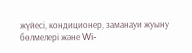жүйесі, кондиционер, заманауи жуыну бөлмелері және Wi-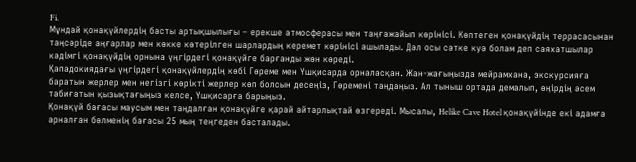Fi.
Мұндай қонақүйлердің басты артықшылығы – ерекше атмосферасы мен таңғажайып көрінісі. Көптеген қонақүйдің террасасынан таңсәріде аңғарлар мен көкке көтерілген шарлардың керемет көрінісі ашылады. Дәл осы сәтке куә болам деп саяхатшылар кәдімгі қонақүйдің орнына үңгірдегі қонақүйге барғанды жөн көреді.
Қападокиядағы үңгірдегі қонақүйлердің көбі Гөреме мен Үшқисарда орналасқан. Жан-жағыңызда мейрамхана, экскурсияға баратын жерлер мен негізгі көрікті жерлер көп болсын десеңіз, Гөремені таңдаңыз. Ал тыныш ортада демалып, өңірдің әсем табиғатын қызықтағыңыз келсе, Үшқисарға барыңыз.
Қонақүй бағасы маусым мен таңдалған қонақүйге қарай айтарлықтай өзгереді. Мысалы, Helike Cave Hotel қонақүйінде екі адамға арналған бөлменің бағасы 25 мың теңгеден басталады.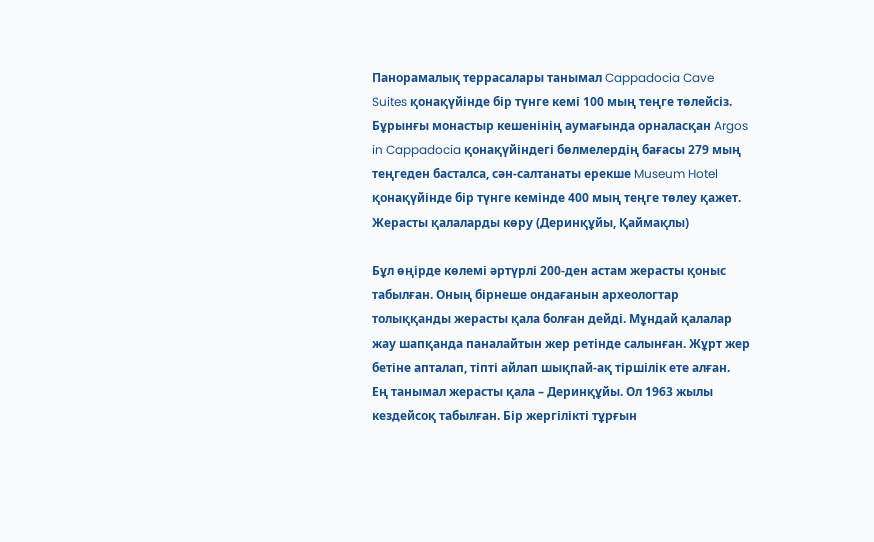Панорамалық террасалары танымал Cappadocia Cave Suites қонақүйінде бір түнге кемі 100 мың теңге төлейсіз. Бұрынғы монастыр кешенінің аумағында орналасқан Argos in Cappadocia қонақүйіндегі бөлмелердің бағасы 279 мың теңгеден басталса, сән-салтанаты ерекше Museum Hotel қонақүйінде бір түнге кемінде 400 мың теңге төлеу қажет.
Жерасты қалаларды көру (Деринқұйы, Қаймақлы)

Бұл өңірде көлемі әртүрлі 200-ден астам жерасты қоныс табылған. Оның бірнеше ондағанын археологтар толыққанды жерасты қала болған дейді. Мұндай қалалар жау шапқанда паналайтын жер ретінде салынған. Жұрт жер бетіне апталап, тіпті айлап шықпай-ақ тіршілік ете алған.
Ең танымал жерасты қала – Деринқұйы. Ол 1963 жылы кездейсоқ табылған. Бір жергілікті тұрғын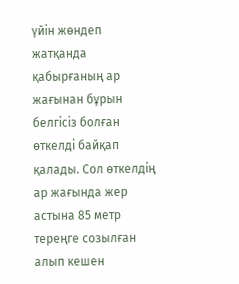үйін жөндеп жатқанда қабырғаның ар жағынан бұрын белгісіз болған өткелді байқап қалады. Сол өткелдің ар жағында жер астына 85 метр тереңге созылған алып кешен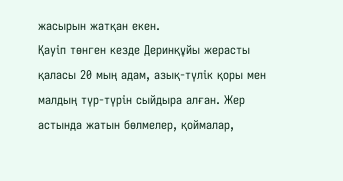жасырын жатқан екен.
Қауіп төнген кезде Деринқұйы жерасты қаласы 20 мың адам, азық-түлік қоры мен малдың түр-түрін сыйдыра алған. Жер астында жатын бөлмелер, қоймалар,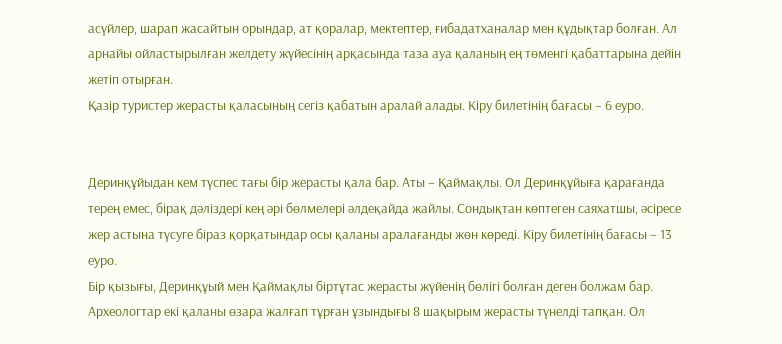асүйлер, шарап жасайтын орындар, ат қоралар, мектептер, ғибадатханалар мен құдықтар болған. Ал арнайы ойластырылған желдету жүйесінің арқасында таза ауа қаланың ең төменгі қабаттарына дейін жетіп отырған.
Қазір туристер жерасты қаласының сегіз қабатын аралай алады. Кіру билетінің бағасы – 6 еуро.


Деринқұйыдан кем түспес тағы бір жерасты қала бар. Аты – Қаймақлы. Ол Деринқұйыға қарағанда терең емес, бірақ дәліздері кең әрі бөлмелері әлдеқайда жайлы. Сондықтан көптеген саяхатшы, әсіресе жер астына түсуге біраз қорқатындар осы қаланы аралағанды жөн көреді. Кіру билетінің бағасы – 13 еуро.
Бір қызығы, Деринқұый мен Қаймақлы біртұтас жерасты жүйенің бөлігі болған деген болжам бар. Археологтар екі қаланы өзара жалғап тұрған ұзындығы 8 шақырым жерасты түнелді тапқан. Ол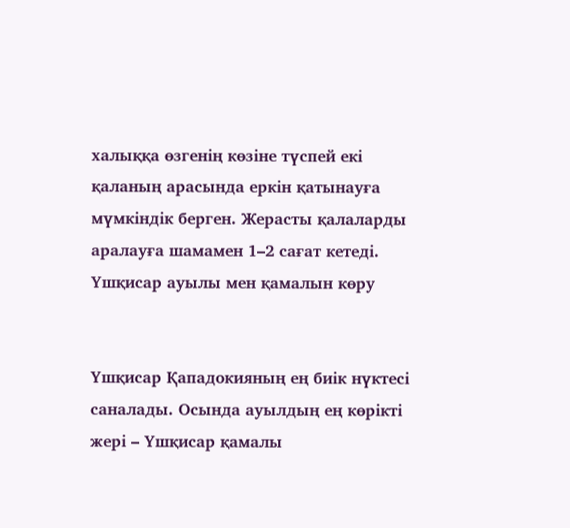халыққа өзгенің көзіне түспей екі қаланың арасында еркін қатынауға мүмкіндік берген. Жерасты қалаларды аралауға шамамен 1–2 сағат кетеді.
Үшқисар ауылы мен қамалын көру


Үшқисар Қападокияның ең биік нүктесі саналады. Осында ауылдың ең көрікті жері – Үшқисар қамалы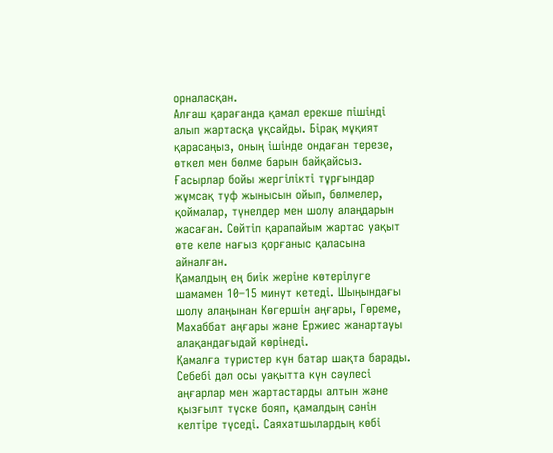орналасқан.
Алғаш қарағанда қамал ерекше пішінді алып жартасқа ұқсайды. Бірақ мұқият қарасаңыз, оның ішінде ондаған терезе, өткел мен бөлме барын байқайсыз. Ғасырлар бойы жергілікті тұрғындар жұмсақ туф жынысын ойып, бөлмелер, қоймалар, түнелдер мен шолу алаңдарын жасаған. Сөйтіп қарапайым жартас уақыт өте келе нағыз қорғаныс қаласына айналған.
Қамалдың ең биік жеріне көтерілуге шамамен 10–15 минут кетеді. Шыңындағы шолу алаңынан Көгершін аңғары, Гөреме, Махаббат аңғары және Ержиес жанартауы алақандағыдай көрінеді.
Қамалға туристер күн батар шақта барады. Себебі дәл осы уақытта күн сәулесі аңғарлар мен жартастарды алтын және қызғылт түске бояп, қамалдың сәнін келтіре түседі. Саяхатшылардың көбі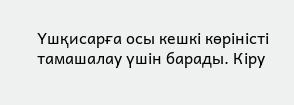Үшқисарға осы кешкі көріністі тамашалау үшін барады. Кіру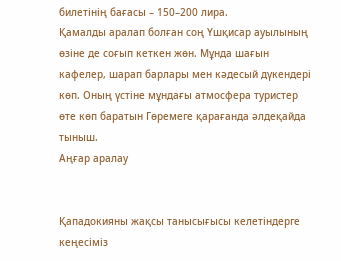билетінің бағасы – 150–200 лира.
Қамалды аралап болған соң Үшқисар ауылының өзіне де соғып кеткен жөн. Мұнда шағын кафелер, шарап барлары мен кәдесый дүкендері көп. Оның үстіне мұндағы атмосфера туристер өте көп баратын Гөремеге қарағанда әлдеқайда тыныш.
Аңғар аралау


Қападокияны жақсы танысығысы келетіндерге кеңесіміз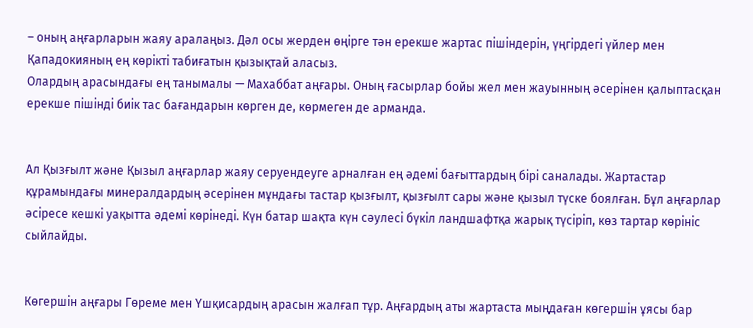– оның аңғарларын жаяу аралаңыз. Дәл осы жерден өңірге тән ерекше жартас пішіндерін, үңгірдегі үйлер мен Қападокияның ең көрікті табиғатын қызықтай аласыз.
Олардың арасындағы ең танымалы — Махаббат аңғары. Оның ғасырлар бойы жел мен жауынның әсерінен қалыптасқан ерекше пішінді биік тас бағандарын көрген де, көрмеген де арманда.


Ал Қызғылт және Қызыл аңғарлар жаяу серуендеуге арналған ең әдемі бағыттардың бірі саналады. Жартастар құрамындағы минералдардың әсерінен мұндағы тастар қызғылт, қызғылт сары және қызыл түске боялған. Бұл аңғарлар әсіресе кешкі уақытта әдемі көрінеді. Күн батар шақта күн сәулесі бүкіл ландшафтқа жарық түсіріп, көз тартар көрініс сыйлайды.


Көгершін аңғары Гөреме мен Үшқисардың арасын жалғап тұр. Аңғардың аты жартаста мыңдаған көгершін ұясы бар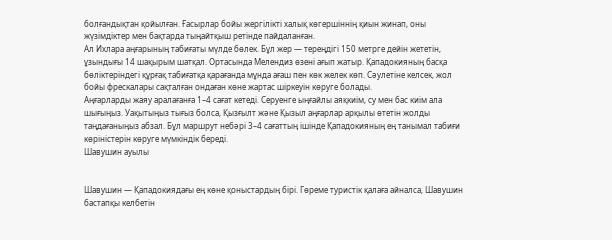болғандықтан қойылған. Ғасырлар бойы жергілікті халық көгершіннің қиын жинап, оны жүзімдіктер мен бақтарда тыңайтқыш ретінде пайдаланған.
Ал Ихлара аңғарының табиғаты мүлде бөлек. Бұл жер — тереңдігі 150 метрге дейін жететін, ұзындығы 14 шақырым шатқал. Ортасында Мелендиз өзені ағып жатыр. Қападокияның басқа бөліктеріндегі құрғақ табиғатқа қарағанда мұнда ағаш пен көк желек көп. Сәулетіне келсек, жол бойы фрескалары сақталған ондаған көне жартас шіркеуін көруге болады.
Аңғарларды жаяу аралағанға 1–4 сағат кетеді. Серуенге ыңғайлы аяқкиім, су мен бас киім ала шығыңыз. Уақытыңыз тығыз болса, Қызғылт және Қызыл аңғарлар арқылы өтетін жолды таңдағаныңыз абзал. Бұл маршрут небәрі 3–4 сағаттың ішінде Қападокияның ең танымал табиғи көріністерін көруге мүмкіндік береді.
Шавушин ауылы


Шавушин — Қападокиядағы ең көне қоныстардың бірі. Гөреме туристік қалаға айналса, Шавушин бастапқы келбетін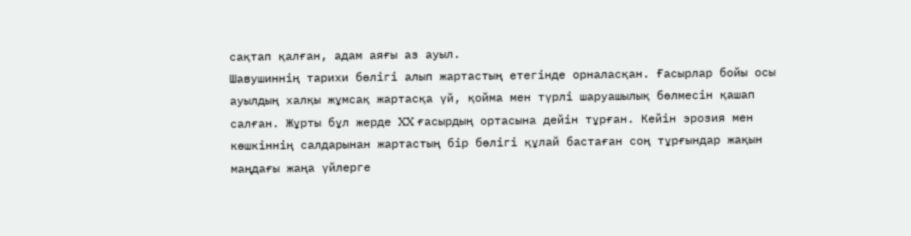сақтап қалған, адам аяғы аз ауыл.
Шавушиннің тарихи бөлігі алып жартастың етегінде орналасқан. Ғасырлар бойы осы ауылдың халқы жұмсақ жартасқа үй, қойма мен түрлі шаруашылық бөлмесін қашап салған. Жұрты бұл жерде XX ғасырдың ортасына дейін тұрған. Кейін эрозия мен көшкіннің салдарынан жартастың бір бөлігі құлай бастаған соң тұрғындар жақын маңдағы жаңа үйлерге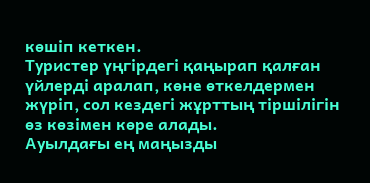көшіп кеткен.
Туристер үңгірдегі қаңырап қалған үйлерді аралап, көне өткелдермен жүріп, сол кездегі жұрттың тіршілігін өз көзімен көре алады.
Ауылдағы ең маңызды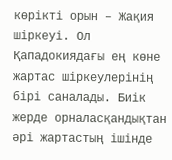көрікті орын – Жақия шіркеуі. Ол Қападокиядағы ең көне жартас шіркеулерінің бірі саналады. Биік жерде орналасқандықтан әрі жартастың ішінде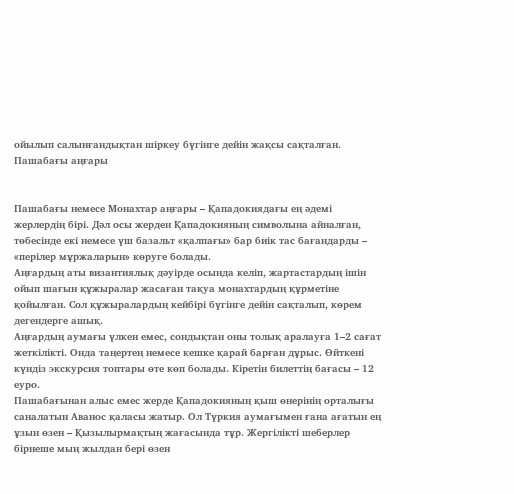ойылып салынғандықтан шіркеу бүгінге дейін жақсы сақталған.
Пашабағы аңғары


Пашабағы немесе Монахтар аңғары – Қападокиядағы ең әдемі жерлердің бірі. Дәл осы жерден Қападокияның символына айналған, төбесінде екі немесе үш базальт «қалпағы» бар биік тас бағандарды – «перілер мұржаларын» көруге болады.
Аңғардың аты византиялық дәуірде осында келіп, жартастардың ішін ойып шағын құжыралар жасаған тақуа монахтардың құрметіне қойылған. Сол құжыралардың кейбірі бүгінге дейін сақталып, көрем дегендерге ашық.
Аңғардың аумағы үлкен емес, сондықтан оны толық аралауға 1–2 сағат жеткілікті. Онда таңертең немесе кешке қарай барған дұрыс. Өйткені күндіз экскурсия топтары өте көп болады. Кіретін билеттің бағасы – 12 еуро.
Пашабағынан алыс емес жерде Қападокияның қыш өнерінің орталығы саналатын Аванос қаласы жатыр. Ол Түркия аумағымен ғана ағатын ең ұзын өзен – Қызылырмақтың жағасында тұр. Жергілікті шеберлер бірнеше мың жылдан бері өзен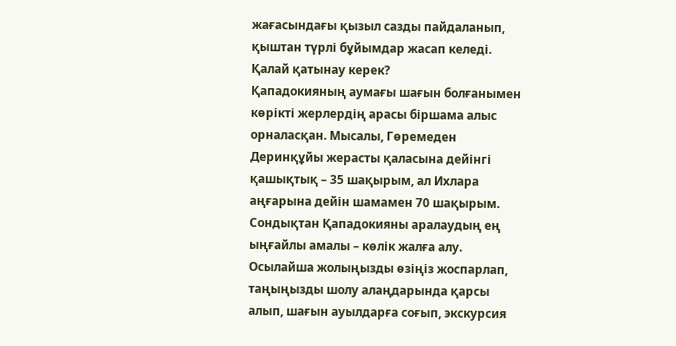жағасындағы қызыл сазды пайдаланып, қыштан түрлі бұйымдар жасап келеді.
Қалай қатынау керек?
Қападокияның аумағы шағын болғанымен көрікті жерлердің арасы біршама алыс орналасқан. Мысалы, Гөремеден Деринқұйы жерасты қаласына дейінгі қашықтық – 35 шақырым, ал Ихлара аңғарына дейін шамамен 70 шақырым.
Сондықтан Қападокияны аралаудың ең ыңғайлы амалы – көлік жалға алу. Осылайша жолыңызды өзіңіз жоспарлап, таңыңызды шолу алаңдарында қарсы алып, шағын ауылдарға соғып, экскурсия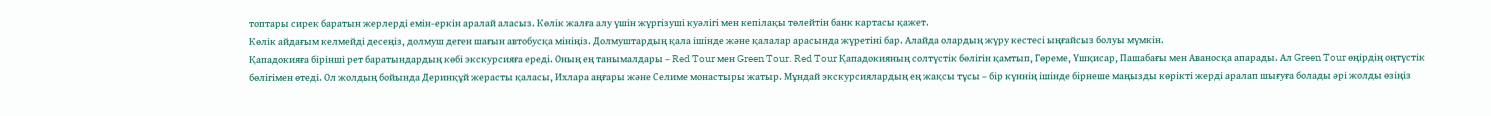топтары сирек баратын жерлерді емін-еркін аралай аласыз. Көлік жалға алу үшін жүргізуші куәлігі мен кепілақы төлейтін банк картасы қажет.
Көлік айдағым келмейді десеңіз, долмуш деген шағын автобусқа мініңіз. Долмуштардың қала ішінде және қалалар арасында жүретіні бар. Алайда олардың жүру кестесі ыңғайсыз болуы мүмкін.
Қападокияға бірінші рет баратындардың көбі экскурсияға ереді. Оның ең танымалдары – Red Tour мен Green Tour. Red Tour Қападокияның солтүстік бөлігін қамтып, Гөреме, Үшқисар, Пашабағы мен Аваносқа апарады. Ал Green Tour өңірдің оңтүстік бөлігімен өтеді. Ол жолдың бойында Деринқұй жерасты қаласы, Ихлара аңғары және Селиме монастыры жатыр. Мұндай экскурсиялардың ең жақсы тұсы – бір күннің ішінде бірнеше маңызды көрікті жерді аралап шығуға болады әрі жолды өзіңіз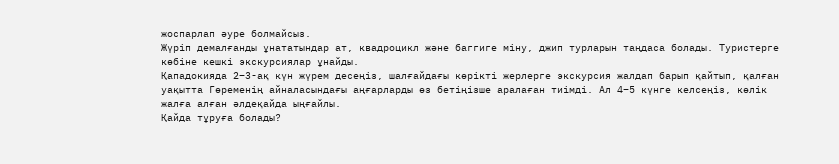жоспарлап әуре болмайсыз.
Жүріп демалғанды ұнататындар ат, квадроцикл және баггиге міну, джип турларын таңдаса болады. Туристерге көбіне кешкі экскурсиялар ұнайды.
Қападокияда 2–3-ақ күн жүрем десеңіз, шалғайдағы көрікті жерлерге экскурсия жалдап барып қайтып, қалған уақытта Гөременің айналасындағы аңғарларды өз бетіңізше аралаған тиімді. Ал 4–5 күнге келсеңіз, көлік жалға алған әлдеқайда ыңғайлы.
Қайда тұруға болады?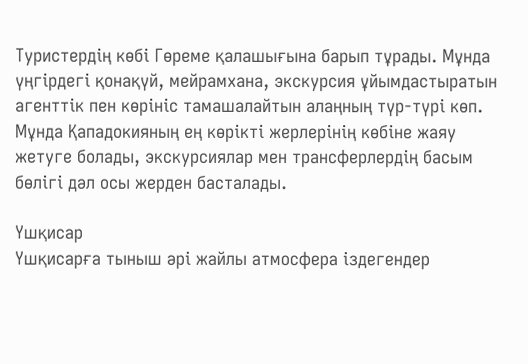Туристердің көбі Гөреме қалашығына барып тұрады. Мұнда үңгірдегі қонақүй, мейрамхана, экскурсия ұйымдастыратын агенттік пен көрініс тамашалайтын алаңның түр-түрі көп. Мұнда Қападокияның ең көрікті жерлерінің көбіне жаяу жетуге болады, экскурсиялар мен трансферлердің басым бөлігі дәл осы жерден басталады.

Үшқисар
Үшқисарға тыныш әрі жайлы атмосфера іздегендер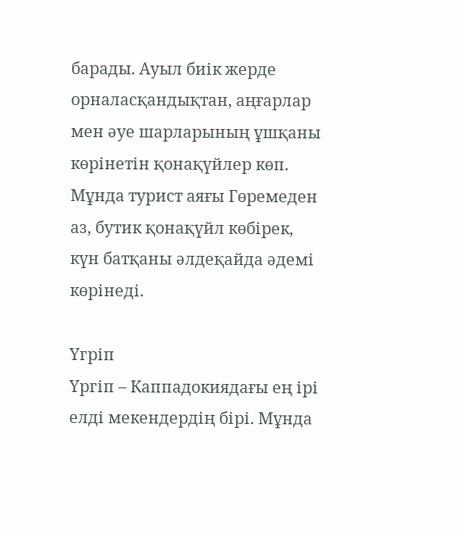барады. Ауыл биік жерде орналасқандықтан, аңғарлар мен әуе шарларының ұшқаны көрінетін қонақүйлер көп. Мұнда турист аяғы Гөремеден аз, бутик қонақүйл көбірек, күн батқаны әлдеқайда әдемі көрінеді.

Үгріп
Үргіп – Каппадокиядағы ең ірі елді мекендердің бірі. Мұнда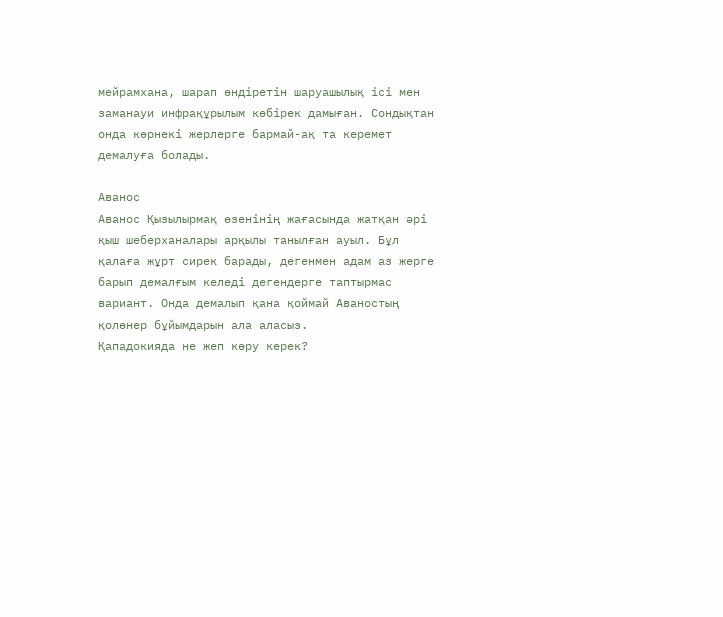мейрамхана, шарап өндіретін шаруашылық ісі мен заманауи инфрақұрылым көбірек дамыған. Сондықтан онда көрнекі жерлерге бармай-ақ та керемет демалуға болады.

Аванос
Аванос Қызылырмақ өзенінің жағасында жатқан әрі қыш шеберханалары арқылы танылған ауыл. Бұл қалаға жұрт сирек барады, дегенмен адам аз жерге барып демалғым келеді дегендерге таптырмас вариант. Онда демалып қана қоймай Аваностың қолөнер бұйымдарын ала аласыз.
Қападокияда не жеп көру керек?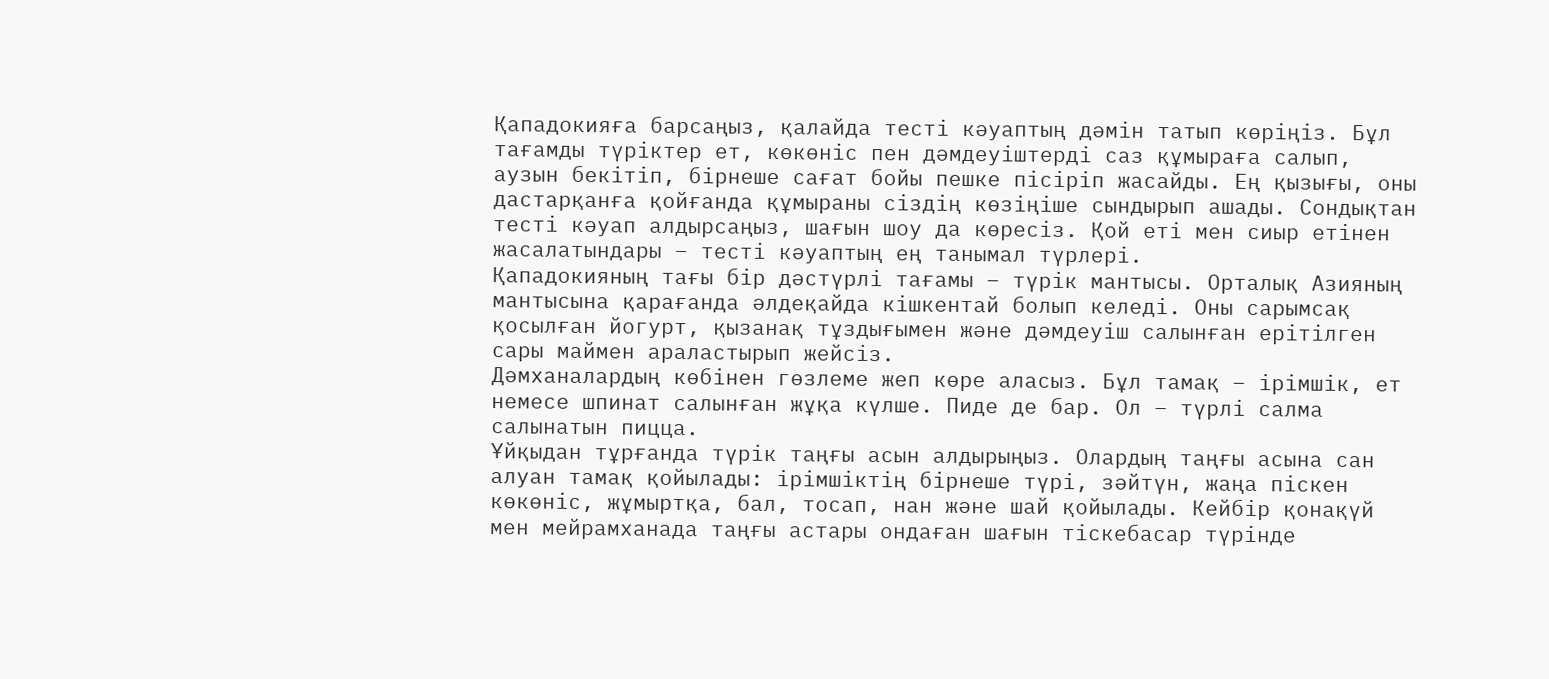Қападокияға барсаңыз, қалайда тесті кәуаптың дәмін татып көріңіз. Бұл тағамды түріктер ет, көкөніс пен дәмдеуіштерді саз құмыраға салып, аузын бекітіп, бірнеше сағат бойы пешке пісіріп жасайды. Ең қызығы, оны дастарқанға қойғанда құмыраны сіздің көзіңіше сындырып ашады. Сондықтан тесті кәуап алдырсаңыз, шағын шоу да көресіз. Қой еті мен сиыр етінен жасалатындары – тесті кәуаптың ең танымал түрлері.
Қападокияның тағы бір дәстүрлі тағамы – түрік мантысы. Орталық Азияның мантысына қарағанда әлдеқайда кішкентай болып келеді. Оны сарымсақ қосылған йогурт, қызанақ тұздығымен және дәмдеуіш салынған ерітілген сары маймен араластырып жейсіз.
Дәмханалардың көбінен гөзлеме жеп көре аласыз. Бұл тамақ – ірімшік, ет немесе шпинат салынған жұқа күлше. Пиде де бар. Ол – түрлі салма салынатын пицца.
Ұйқыдан тұрғанда түрік таңғы асын алдырыңыз. Олардың таңғы асына сан алуан тамақ қойылады: ірімшіктің бірнеше түрі, зәйтүн, жаңа піскен көкөніс, жұмыртқа, бал, тосап, нан және шай қойылады. Кейбір қонақүй мен мейрамханада таңғы астары ондаған шағын тіскебасар түрінде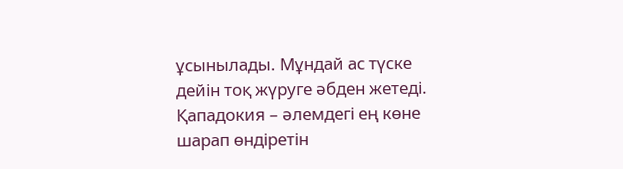ұсынылады. Мұндай ас түске дейін тоқ жүруге әбден жетеді.
Қападокия – әлемдегі ең көне шарап өндіретін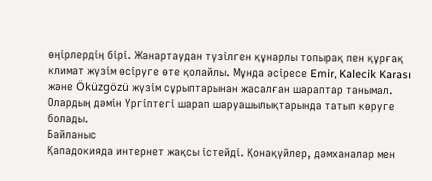өңірлердің бірі. Жанартаудан түзілген құнарлы топырақ пен құрғақ климат жүзім өсіруге өте қолайлы. Мұнда әсіресе Emir, Kalecik Karası және Öküzgözü жүзім сұрыптарынан жасалған шараптар танымал. Олардың дәмін Үргіптегі шарап шаруашылықтарында татып көруге болады.
Байланыс
Қападокияда интернет жақсы істейді. Қонақүйлер, дәмханалар мен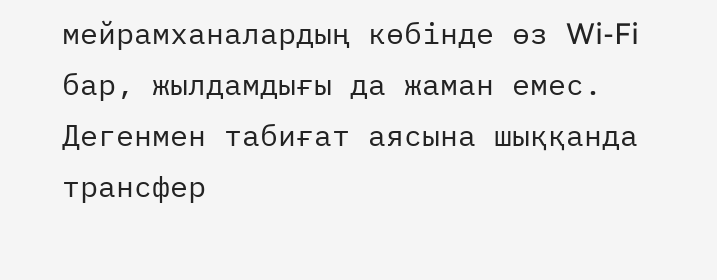мейрамханалардың көбінде өз Wi-Fi бар, жылдамдығы да жаман емес. Дегенмен табиғат аясына шыққанда трансфер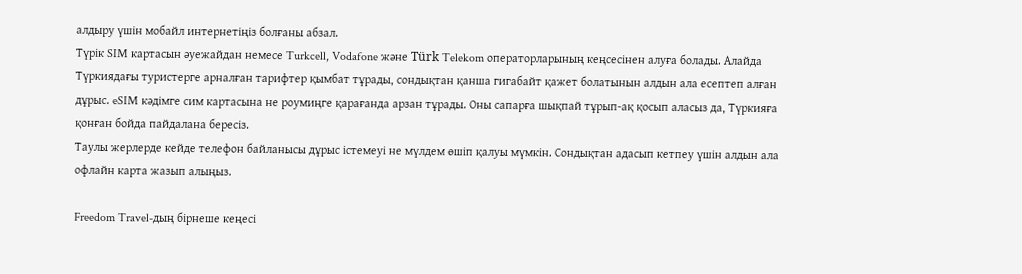алдыру үшін мобайл интернетіңіз болғаны абзал.
Түрік SIM картасын әуежайдан немесе Turkcell, Vodafone және Türk Telekom операторларының кеңсесінен алуға болады. Алайда Түркиядағы туристерге арналған тарифтер қымбат тұрады, сондықтан қанша гигабайт қажет болатынын алдын ала есептеп алған дұрыс. eSIM кәдімге сим картасына не роумиңге қарағанда арзан тұрады. Оны сапарға шықпай тұрып-ақ қосып аласыз да, Түркияға қонған бойда пайдалана бересіз.
Таулы жерлерде кейде телефон байланысы дұрыс істемеуі не мүлдем өшіп қалуы мүмкін. Сондықтан адасып кетпеу үшін алдын ала офлайн карта жазып алыңыз.

Freedom Travel-дың бірнеше кеңесі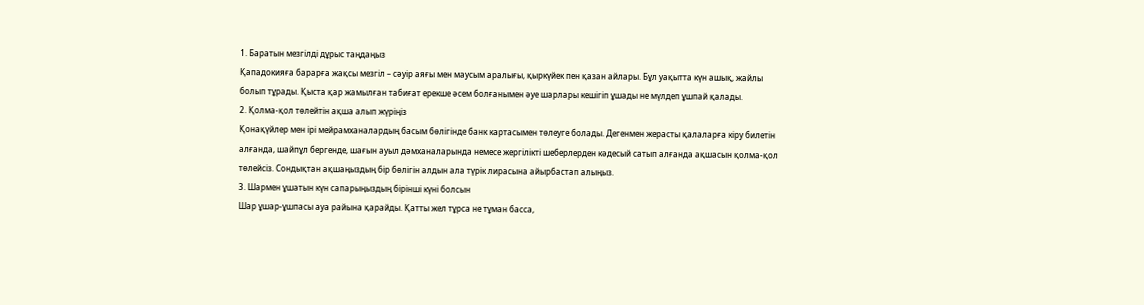1. Баратын мезгілді дұрыс таңдаңыз
Қападокияға барарға жақсы мезгіл – сәуір аяғы мен маусым аралығы, қыркүйек пен қазан айлары. Бұл уақытта күн ашық, жайлы болып тұрады. Қыста қар жамылған табиғат ерекше әсем болғанымен әуе шарлары кешігіп ұшады не мүлдеп ұшпай қалады.
2. Қолма-қол төлейтін ақша алып жүріңіз
Қонақүйлер мен ірі мейрамханалардың басым бөлігінде банк картасымен төлеуге болады. Дегенмен жерасты қалаларға кіру билетін алғанда, шайпұл бергенде, шағын ауыл дәмханаларында немесе жергілікті шеберлерден кәдесый сатып алғанда ақшасын қолма-қол төлейсіз. Сондықтан ақшаңыздың бір бөлігін алдын ала түрік лирасына айырбастап алыңыз.
3. Шармен ұшатын күн сапарыңыздың бірінші күні болсын
Шар ұшар-ұшпасы ауа райына қарайды. Қатты жел тұрса не тұман басса,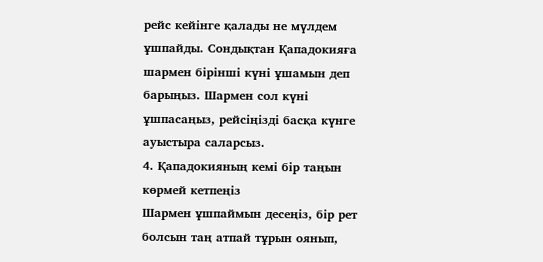рейс кейінге қалады не мүлдем ұшпайды. Сондықтан Қападокияға шармен бірінші күні ұшамын деп барыңыз. Шармен сол күні ұшпасаңыз, рейсіңізді басқа күнге ауыстыра саларсыз.
4. Қападокияның кемі бір таңын көрмей кетпеңіз
Шармен ұшпаймын десеңіз, бір рет болсын таң атпай тұрын оянып,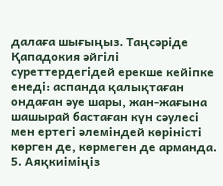далаға шығыңыз. Таңсәріде Қападокия әйгілі суреттердегідей ерекше кейіпке енеді: аспанда қалықтаған ондаған әуе шары, жан-жағына шашырай бастаған күн сәулесі мен ертегі әлеміндей көріністі көрген де, көрмеген де арманда.
5. Аяқкиіміңіз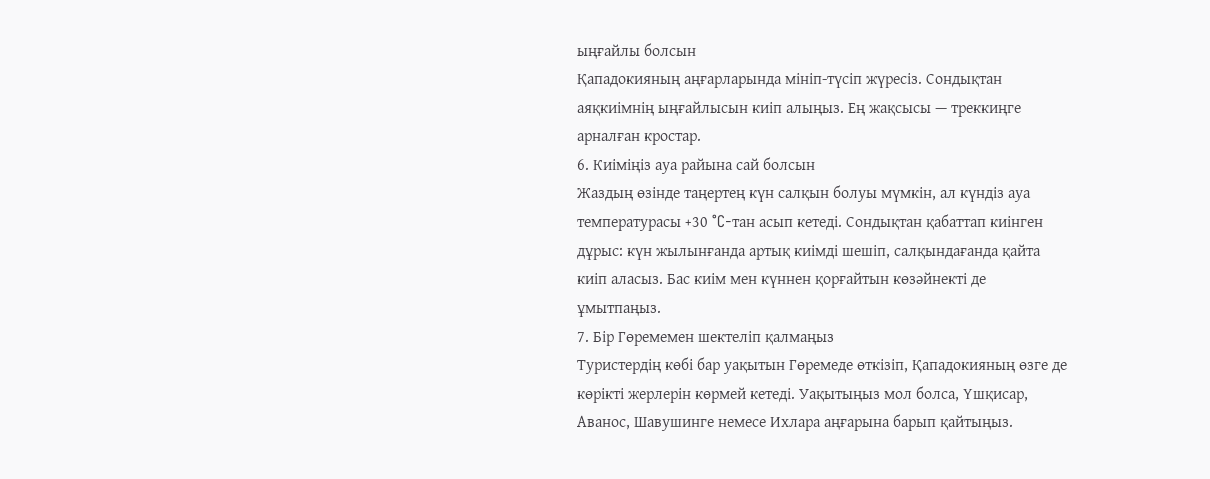ыңғайлы болсын
Қападокияның аңғарларында мініп-түсіп жүресіз. Сондықтан аяқкиімнің ыңғайлысын киіп алыңыз. Ең жақсысы — треккиңге арналған кростар.
6. Киіміңіз ауа райына сай болсын
Жаздың өзінде таңертең күн салқын болуы мүмкін, ал күндіз ауа температурасы +30 °C-тан асып кетеді. Сондықтан қабаттап киінген дұрыс: күн жылынғанда артық киімді шешіп, салқындағанда қайта киіп аласыз. Бас киім мен күннен қорғайтын көзәйнекті де ұмытпаңыз.
7. Бір Гөремемен шектеліп қалмаңыз
Туристердің көбі бар уақытын Гөремеде өткізіп, Қападокияның өзге де көрікті жерлерін көрмей кетеді. Уақытыңыз мол болса, Үшқисар, Аванос, Шавушинге немесе Ихлара аңғарына барып қайтыңыз.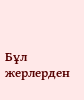Бұл жерлерден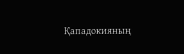Қападокияның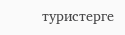туристерге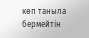көп таныла бермейтін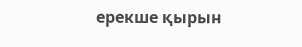ерекше қырын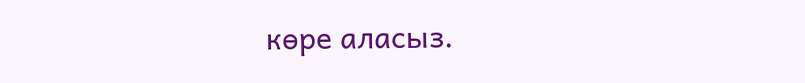көре аласыз.